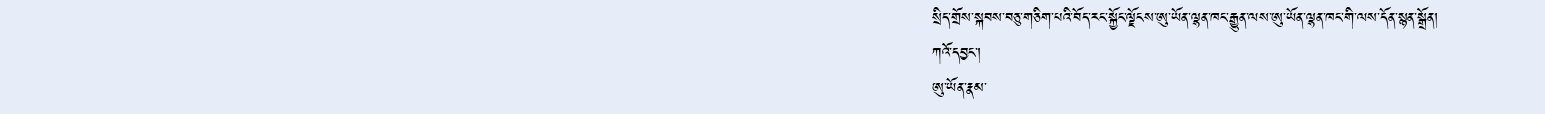སྲིད་གྲོས་སྐབས་བཅུ་གཅིག་པའི་བོད་རང་སྐྱོང་ལྗོངས་ཨུ་ཡོན་ལྷན་ཁང་རྒྱུན་ལས་ཨུ་ཡོན་ལྷན་ཁང་གི་ལས་དོན་སྙན་སྒྲོན།
ཀའོ་དབྱང་།
ཨུ་ཡོན་རྣམ་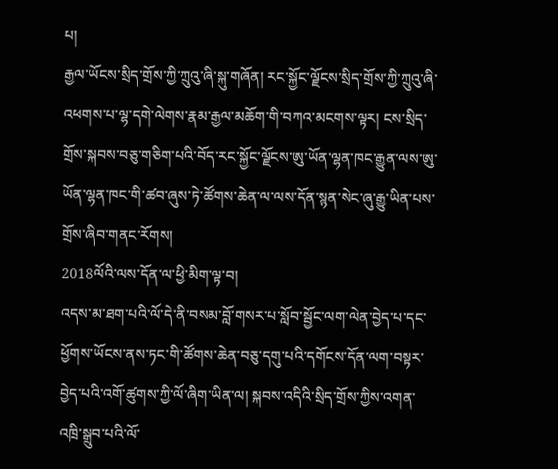པ།
རྒྱལ་ཡོངས་སྲིད་གྲོས་ཀྱི་ཀྲུའུ་ཞི་སྐུ་གཞོན། རང་སྐྱོང་ལྗོངས་སྲིད་གྲོས་ཀྱི་ཀྲུའུ་ཞི་འཕགས་པ་ལྷ་དགེ་ལེགས་རྣམ་རྒྱལ་མཆོག་གི་བཀའ་མངགས་ལྟར། ངས་སྲིད་གྲོས་སྐབས་བཅུ་གཅིག་པའི་བོད་རང་སྐྱོང་ལྗོངས་ཨུ་ཡོན་ལྷན་ཁང་རྒྱུན་ལས་ཨུ་ཡོན་ལྷན་ཁང་གི་ཚབ་ཞུས་ཏེ་ཚོགས་ཆེན་ལ་ལས་དོན་སྙན་སེང་ཞུ་རྒྱུ་ཡིན་པས་གྲོས་ཞིབ་གནང་རོགས།
2018ལོའི་ལས་དོན་ལ་ཕྱི་མིག་ལྟ་བ།
འདས་མ་ཐག་པའི་ལོ་དེ་ནི་བསམ་བློ་གསར་པ་སློབ་སྦྱོང་ལག་ལེན་བྱེད་པ་དང་ཕྱོགས་ཡོངས་ནས་ཏང་གི་ཚོགས་ཆེན་བཅུ་དགུ་པའི་དགོངས་དོན་ལག་བསྟར་བྱེད་པའི་འགོ་ཚུགས་ཀྱི་ལོ་ཞིག་ཡིན་ལ། སྐབས་འདིའི་སྲིད་གྲོས་ཀྱིས་འགན་འཁྲི་སྒྲུབ་པའི་ལོ་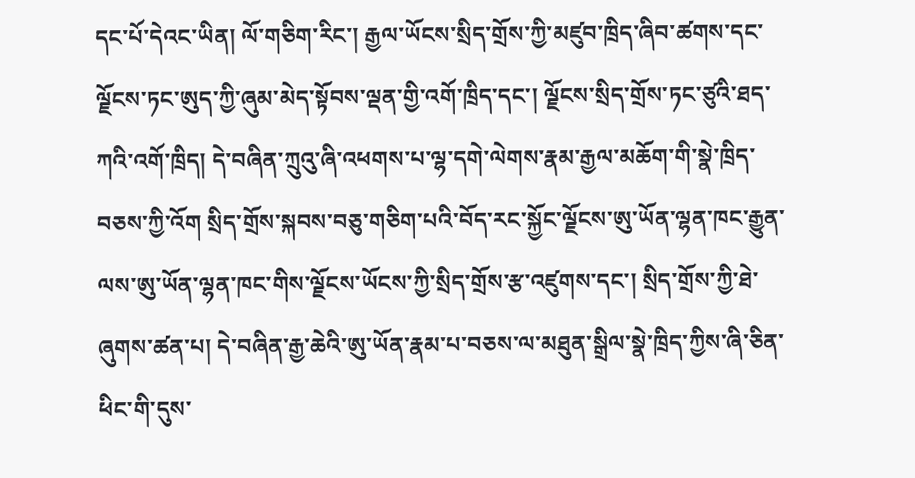དང་པོ་དེའང་ཡིན། ལོ་གཅིག་རིང་། རྒྱལ་ཡོངས་སྲིད་གྲོས་ཀྱི་མཛུབ་ཁྲིད་ཞིབ་ཚགས་དང་ལྗོངས་ཏང་ཨུད་ཀྱི་ཞུམ་མེད་སྟོབས་ལྡན་གྱི་འགོ་ཁྲིད་དང་། ལྗོངས་སྲིད་གྲོས་ཏང་ཙུའི་ཐད་ཀའི་འགོ་ཁྲིད། དེ་བཞིན་ཀྲུའུ་ཞི་འཕགས་པ་ལྷ་དགེ་ལེགས་རྣམ་རྒྱལ་མཆོག་གི་སྣེ་ཁྲིད་བཅས་ཀྱི་འོག སྲིད་གྲོས་སྐབས་བཅུ་གཅིག་པའི་བོད་རང་སྐྱོང་ལྗོངས་ཨུ་ཡོན་ལྷན་ཁང་རྒྱུན་ལས་ཨུ་ཡོན་ལྷན་ཁང་གིས་ལྗོངས་ཡོངས་ཀྱི་སྲིད་གྲོས་རྩ་འཛུགས་དང་། སྲིད་གྲོས་ཀྱི་ཐེ་ཞུགས་ཚན་པ། དེ་བཞིན་རྒྱ་ཆེའི་ཨུ་ཡོན་རྣམ་པ་བཅས་ལ་མཐུན་སྒྲིལ་སྣེ་ཁྲིད་ཀྱིས་ཞི་ཅིན་ཕིང་གི་དུས་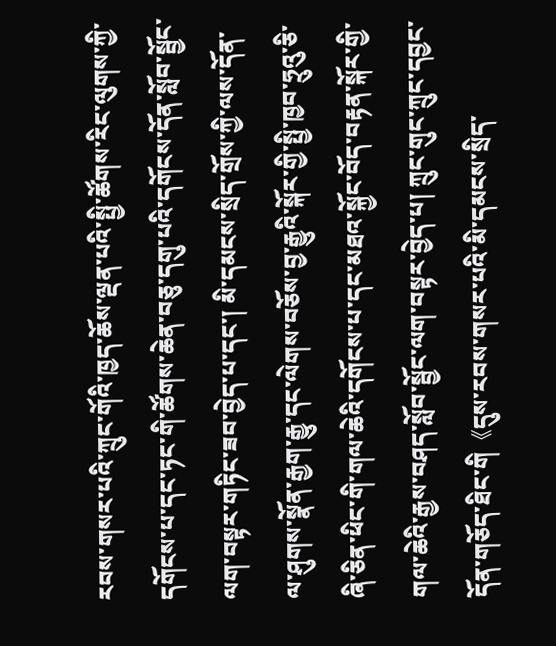རབས་གསར་པའི་ཀྲུང་གོའི་ཁྱད་ཆོས་ལྡན་པའི་སྤྱི་ཚོགས་རིང་ལུགས་ཀྱི་དགོངས་པ་དང་ཏང་གི་ཚོགས་ཆེན་བཅུ་དགུ་པའི་དགོངས་དོན་སློབ་སྦྱོང་ལག་བསྟར་གཏིང་ཟབ་བྱེད་པ་དང་། མི་དམངས་སྲིད་གྲོས་ཀྱི་ལས་དོན་ལ་ཤུགས་སྣོན་རྒྱག་རྒྱུ་དང་ལེགས་བཅོས་བྱ་རྒྱུའི་སྐོར་གྱི་སྤྱི་ཁྱབ་ཧྲུའུ་ཅི་ཞི་ཅིན་ཕིང་གི་གལ་ཆེའི་དགོངས་པ་དང་མཐའ་སྐྱོང་བོད་བརྟན་སྐོར་གྱི་གལ་ཆེའི་རྒྱས་བཤད་སློབ་སྦྱོང་ལག་བསྟར་བྱེད་པ། ཀྲུང་གུང་ཀྲུང་དབྱང་དོན་གཅོད་ཐིང་གི《དུས་རབས་གསར་པའི་མི་དམངས་སྲིད་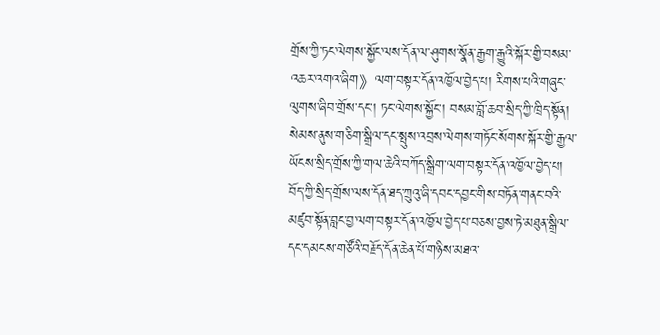གྲོས་ཀྱི་ཏང་ལེགས་སྐྱོང་ལས་དོན་ལ་ཤུགས་སྣོན་རྒྱག་རྒྱུའི་སྐོར་གྱི་བསམ་འཆར་འགའ་ཞིག》ལག་བསྟར་དོན་འཁྱོལ་བྱེད་པ། རིགས་པའི་གཞུང་ལུགས་ཞིབ་གྲོས་དང་། ཏང་ལེགས་སྐྱོང་། བསམ་བློ་ཆབ་སྲིད་ཀྱི་ཁྲིད་སྟོན། སེམས་ནུས་གཅིག་སྒྲིལ་དང་སྤུས་འབྲས་ལེགས་གཏོང་སོགས་སྐོར་གྱི་རྒྱལ་ཡོངས་སྲིད་གྲོས་ཀྱི་གལ་ཆེའི་བཀོད་སྒྲིག་ལག་བསྟར་དོན་འཁྱོལ་བྱེད་པ། བོད་ཀྱི་སྲིད་གྲོས་ལས་དོན་ཐད་ཀྲུའུ་ཞི་དབང་དབྱང་གིས་བཏོན་གནང་བའི་མཛུབ་སྟོན་བླང་བྱ་ལག་བསྟར་དོན་འཁྱོལ་བྱེད་པ་བཅས་བྱས་ཏེ་མཐུན་སྒྲིལ་དང་དམངས་གཙོའི་བརྗོད་དོན་ཆེན་པོ་གཉིས་མཐའ་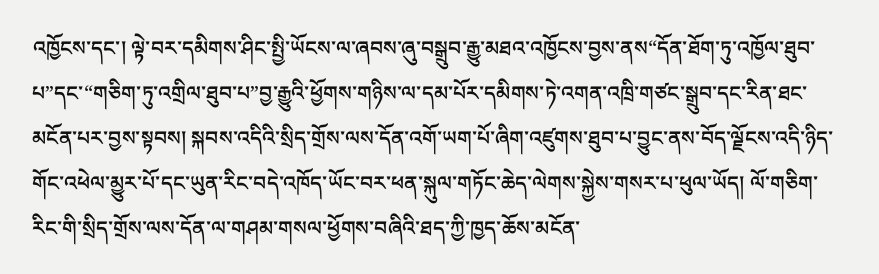འཁྱོངས་དང་། ལྟེ་བར་དམིགས་ཤིང་སྤྱི་ཡོངས་ལ་ཞབས་ཞུ་བསྒྲུབ་རྒྱུ་མཐའ་འཁྱོངས་བྱས་ནས“དོན་ཐོག་ཏུ་འཁྱོལ་ཐུབ་པ”དང་“གཅིག་ཏུ་འགྲིལ་ཐུབ་པ”བྱ་རྒྱུའི་ཕྱོགས་གཉིས་ལ་དམ་པོར་དམིགས་ཏེ་འགན་འཁྲི་གཙང་སྒྲུབ་དང་རིན་ཐང་མངོན་པར་བྱས་སྟབས། སྐབས་འདིའི་སྲིད་གྲོས་ལས་དོན་འགོ་ཡག་པོ་ཞིག་འཛུགས་ཐུབ་པ་བྱུང་ནས་བོད་ལྗོངས་འདི་ཉིད་གོང་འཕེལ་མྱུར་པོ་དང་ཡུན་རིང་བདེ་འཁོད་ཡོང་བར་ཕན་སྐུལ་གཏོང་ཆེད་ལེགས་སྐྱེས་གསར་པ་ཕུལ་ཡོད། ལོ་གཅིག་རིང་གི་སྲིད་གྲོས་ལས་དོན་ལ་གཤམ་གསལ་ཕྱོགས་བཞིའི་ཐད་ཀྱི་ཁྱད་ཆོས་མངོན་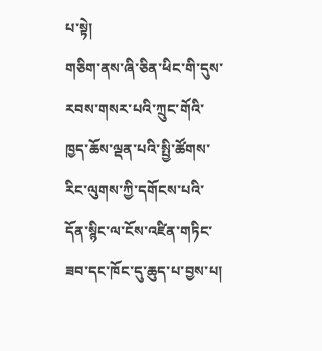པ་སྟེ།
གཅིག་ནས་ཞི་ཅིན་ཕིང་གི་དུས་རབས་གསར་པའི་ཀྲུང་གོའི་ཁྱད་ཆོས་ལྡན་པའི་སྤྱི་ཚོགས་རིང་ལུགས་ཀྱི་དགོངས་པའི་དོན་སྙིང་ལ་ངོས་འཛིན་གཏིང་ཟབ་དང་ཁོང་དུ་ཆུད་པ་བྱས་པ།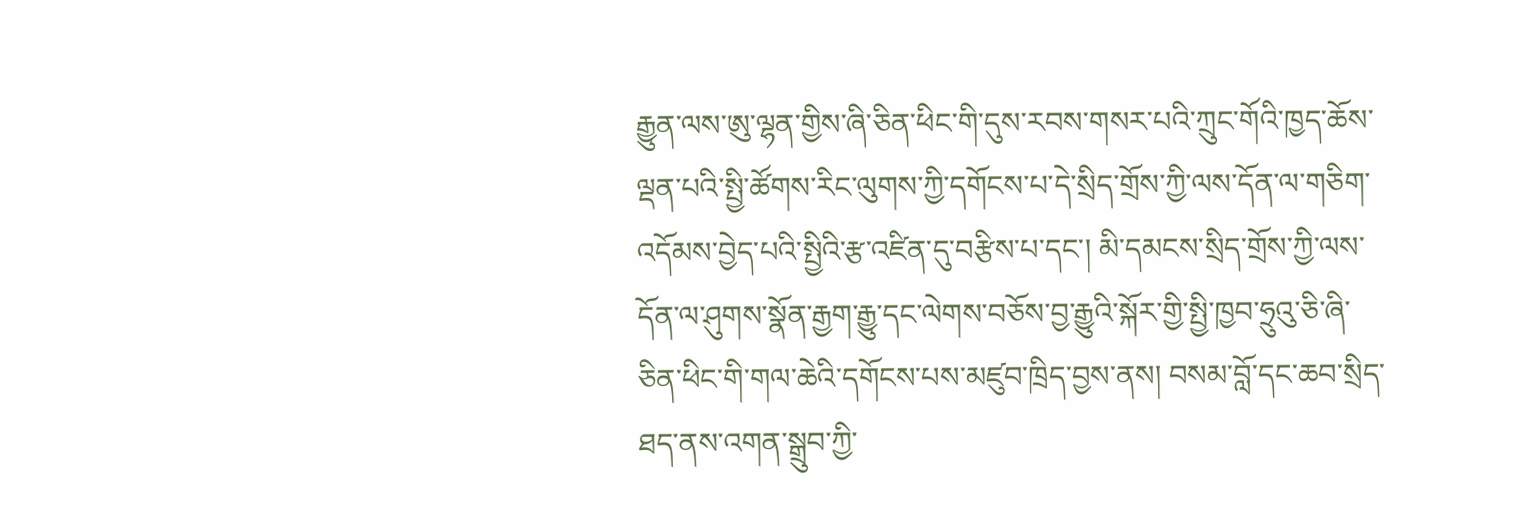རྒྱུན་ལས་ཨུ་ལྷན་གྱིས་ཞི་ཅིན་ཕིང་གི་དུས་རབས་གསར་པའི་ཀྲུང་གོའི་ཁྱད་ཆོས་ལྡན་པའི་སྤྱི་ཚོགས་རིང་ལུགས་ཀྱི་དགོངས་པ་དེ་སྲིད་གྲོས་ཀྱི་ལས་དོན་ལ་གཅིག་འདོམས་བྱེད་པའི་སྤྱིའི་རྩ་འཛིན་དུ་བརྩིས་པ་དང་། མི་དམངས་སྲིད་གྲོས་ཀྱི་ལས་དོན་ལ་ཤུགས་སྣོན་རྒྱག་རྒྱུ་དང་ལེགས་བཅོས་བྱ་རྒྱུའི་སྐོར་གྱི་སྤྱི་ཁྱབ་ཧྲུའུ་ཅི་ཞི་ཅིན་ཕིང་གི་གལ་ཆེའི་དགོངས་པས་མཛུབ་ཁྲིད་བྱས་ནས། བསམ་བློ་དང་ཆབ་སྲིད་ཐད་ནས་འགན་སྒྲུབ་ཀྱི་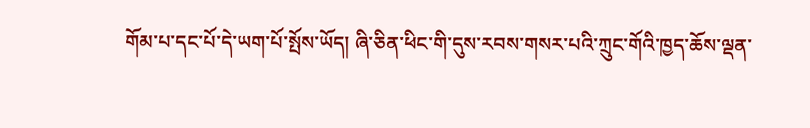གོམ་པ་དང་པོ་དེ་ཡག་པོ་སྤོས་ཡོད། ཞི་ཅིན་ཕིང་གི་དུས་རབས་གསར་པའི་ཀྲུང་གོའི་ཁྱད་ཆོས་ལྡན་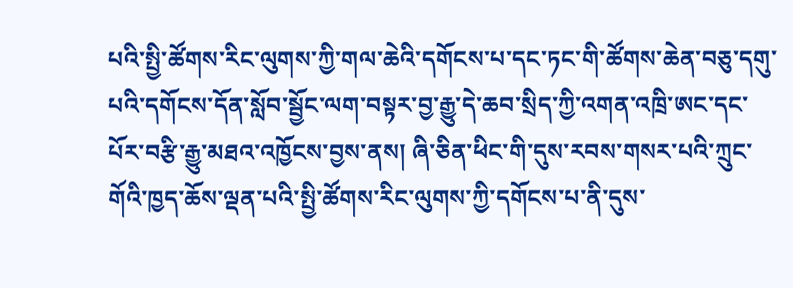པའི་སྤྱི་ཚོགས་རིང་ལུགས་ཀྱི་གལ་ཆེའི་དགོངས་པ་དང་ཏང་གི་ཚོགས་ཆེན་བཅུ་དགུ་པའི་དགོངས་དོན་སློབ་སྦྱོང་ལག་བསྟར་བྱ་རྒྱུ་དེ་ཆབ་སྲིད་ཀྱི་འགན་འཁྲི་ཨང་དང་པོར་བརྩི་རྒྱུ་མཐའ་འཁྱོངས་བྱས་ནས། ཞི་ཅིན་ཕིང་གི་དུས་རབས་གསར་པའི་ཀྲུང་གོའི་ཁྱད་ཆོས་ལྡན་པའི་སྤྱི་ཚོགས་རིང་ལུགས་ཀྱི་དགོངས་པ་ནི་དུས་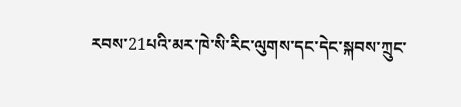རབས་21པའི་མར་ཁེ་སི་རིང་ལུགས་དང་དེང་སྐབས་ཀྲུང་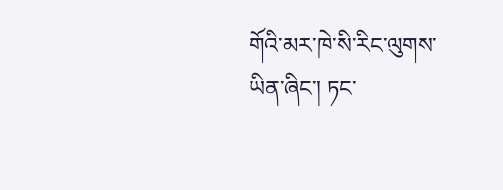གོའི་མར་ཁེ་སི་རིང་ལུགས་ཡིན་ཞིང་། ཏང་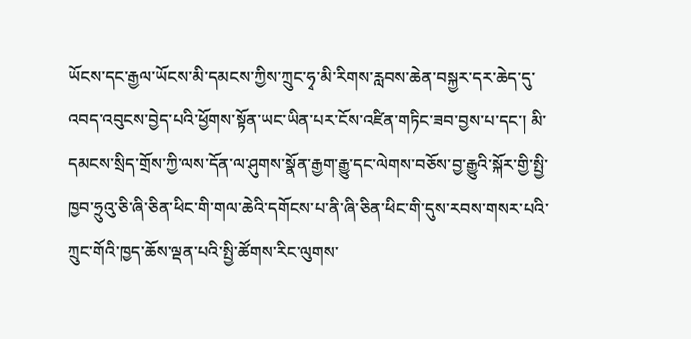ཡོངས་དང་རྒྱལ་ཡོངས་མི་དམངས་ཀྱིས་ཀྲུང་ཧྭ་མི་རིགས་རླབས་ཆེན་བསྐྱར་དར་ཆེད་དུ་འབད་འབུངས་བྱེད་པའི་ཕྱོགས་སྟོན་ཡང་ཡིན་པར་ངོས་འཛིན་གཏིང་ཟབ་བྱས་པ་དང་། མི་དམངས་སྲིད་གྲོས་ཀྱི་ལས་དོན་ལ་ཤུགས་སྣོན་རྒྱག་རྒྱུ་དང་ལེགས་བཅོས་བྱ་རྒྱུའི་སྐོར་གྱི་སྤྱི་ཁྱབ་ཧྲུའུ་ཅི་ཞི་ཅིན་ཕིང་གི་གལ་ཆེའི་དགོངས་པ་ནི་ཞི་ཅིན་ཕིང་གི་དུས་རབས་གསར་པའི་ཀྲུང་གོའི་ཁྱད་ཆོས་ལྡན་པའི་སྤྱི་ཚོགས་རིང་ལུགས་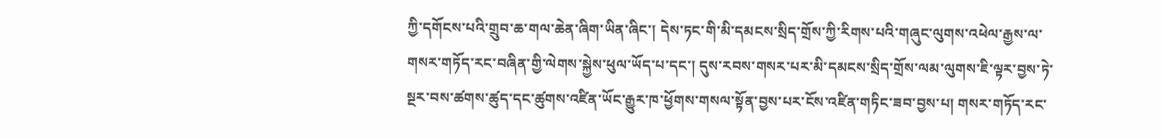ཀྱི་དགོངས་པའི་གྲུབ་ཆ་གལ་ཆེན་ཞིག་ཡིན་ཞིང་། དེས་ཏང་གི་མི་དམངས་སྲིད་གྲོས་ཀྱི་རིགས་པའི་གཞུང་ལུགས་འཕེལ་རྒྱས་ལ་གསར་གཏོད་རང་བཞིན་གྱི་ལེགས་སྐྱེས་ཕུལ་ཡོད་པ་དང་། དུས་རབས་གསར་པར་མི་དམངས་སྲིད་གྲོས་ལམ་ལུགས་ཇི་ལྟར་བྱས་ཏེ་སྔར་བས་ཚགས་ཚུད་དང་ཚུགས་འཛིན་ཡོང་རྒྱུར་ཁ་ཕྱོགས་གསལ་སྟོན་བྱས་པར་ངོས་འཛིན་གཏིང་ཟབ་བྱས་པ། གསར་གཏོད་རང་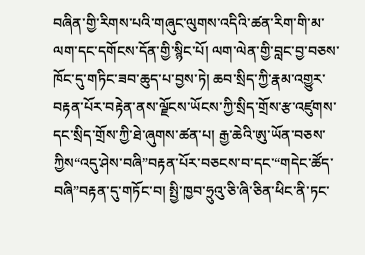བཞིན་གྱི་རིགས་པའི་གཞུང་ལུགས་འདིའི་ཚན་རིག་གི་མ་ལག་དང་དགོངས་དོན་གྱི་སྙིང་པོ། ལག་ལེན་གྱི་བླང་བྱ་བཅས་ཁོང་དུ་གཏིང་ཟབ་ཆུད་པ་བྱས་ཏེ། ཆབ་སྲིད་ཀྱི་རྣམ་འགྱུར་བརྟན་པོར་བརྟེན་ནས་ལྗོངས་ཡོངས་ཀྱི་སྲིད་གྲོས་རྩ་འཛུགས་དང་སྲིད་གྲོས་ཀྱི་ཐེ་ཞུགས་ཚན་པ། རྒྱ་ཆེའི་ཨུ་ཡོན་བཅས་ཀྱིས“འདུ་ཤེས་བཞི”བརྟན་པོར་བཅངས་བ་དང་“གདེང་ཚོད་བཞི”བརྟན་དུ་གཏོང་བ། སྤྱི་ཁྱབ་ཧྲུའུ་ཅི་ཞི་ཅིན་ཕིང་ནི་ཏང་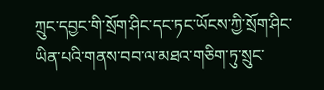ཀྲུང་དབྱང་གི་སྲོག་ཤིང་དང་ཏང་ཡོངས་ཀྱི་སྲོག་ཤིང་ཡིན་པའི་གནས་བབ་ལ་མཐའ་གཅིག་ཏུ་སྲུང་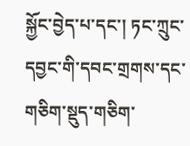སྐྱོང་བྱེད་པ་དང་། ཏང་ཀྲུང་དབྱང་གི་དབང་གྲགས་དང་གཅིག་སྡུད་གཅིག་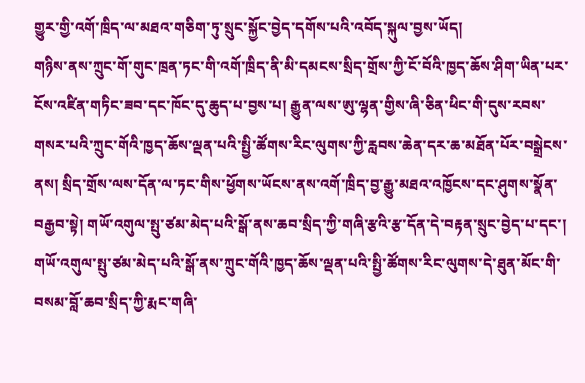གྱུར་གྱི་འགོ་ཁྲིད་ལ་མཐའ་གཅིག་ཏུ་སྲུང་སྐྱོང་བྱེད་དགོས་པའི་འབོད་སྐུལ་བྱས་ཡོད།
གཉིས་ནས་ཀྲུང་གོ་གུང་ཁྲན་ཏང་གི་འགོ་ཁྲིད་ནི་མི་དམངས་སྲིད་གྲོས་ཀྱི་ངོ་བོའི་ཁྱད་ཆོས་ཤིག་ཡིན་པར་ངོས་འཛིན་གཏིང་ཟབ་དང་ཁོང་དུ་ཆུད་པ་བྱས་པ། རྒྱུན་ལས་ཨུ་ལྷན་གྱིས་ཞི་ཅིན་ཕིང་གི་དུས་རབས་གསར་པའི་ཀྲུང་གོའི་ཁྱད་ཆོས་ལྡན་པའི་སྤྱི་ཚོགས་རིང་ལུགས་ཀྱི་རླབས་ཆེན་དར་ཆ་མཐོན་པོར་བསྒྲེངས་ནས། སྲིད་གྲོས་ལས་དོན་ལ་ཏང་གིས་ཕྱོགས་ཡོངས་ནས་འགོ་ཁྲིད་བྱ་རྒྱུ་མཐའ་འཁྱོངས་དང་ཤུགས་སྣོན་བརྒྱབ་སྟེ། གཡོ་འགུལ་སྤུ་ཙམ་མེད་པའི་སྒོ་ནས་ཆབ་སྲིད་ཀྱི་གཞི་རྩའི་རྩ་དོན་དེ་བརྟན་སྲུང་བྱེད་པ་དང་། གཡོ་འགུལ་སྤུ་ཙམ་མེད་པའི་སྒོ་ནས་ཀྲུང་གོའི་ཁྱད་ཆོས་ལྡན་པའི་སྤྱི་ཚོགས་རིང་ལུགས་དེ་ཐུན་མོང་གི་བསམ་བློ་ཆབ་སྲིད་ཀྱི་རྨང་གཞི་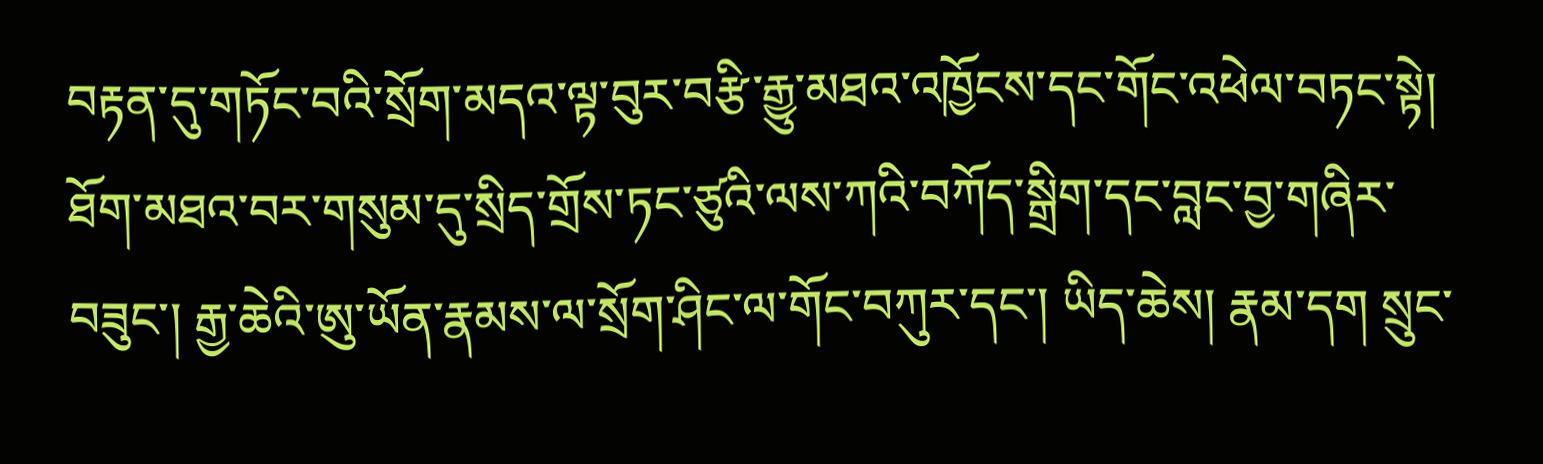བརྟན་དུ་གཏོང་བའི་སྲོག་མདའ་ལྟ་བུར་བརྩི་རྒྱུ་མཐའ་འཁྱོངས་དང་གོང་འཕེལ་བཏང་སྟེ། ཐོག་མཐའ་བར་གསུམ་དུ་སྲིད་གྲོས་ཏང་ཙུའི་ལས་ཀའི་བཀོད་སྒྲིག་དང་བླང་བྱ་གཞིར་བཟུང་། རྒྱ་ཆེའི་ཨུ་ཡོན་རྣམས་ལ་སྲོག་ཤིང་ལ་གོང་བཀུར་དང་། ཡིད་ཆེས། རྣམ་དག སྲུང་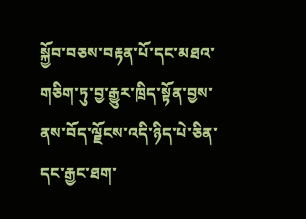སྐྱོབ་བཅས་བརྟན་པོ་དང་མཐའ་གཅིག་ཏུ་བྱ་རྒྱུར་ཁྲིད་སྟོན་བྱས་ནས་བོད་ལྗོངས་འདི་ཉིད་པེ་ཅིན་དང་རྒྱང་ཐག་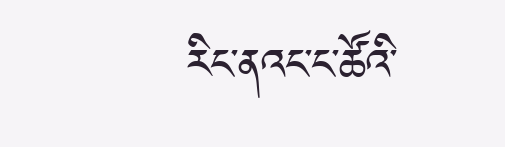རིང་ནའང་ང་ཚོའི་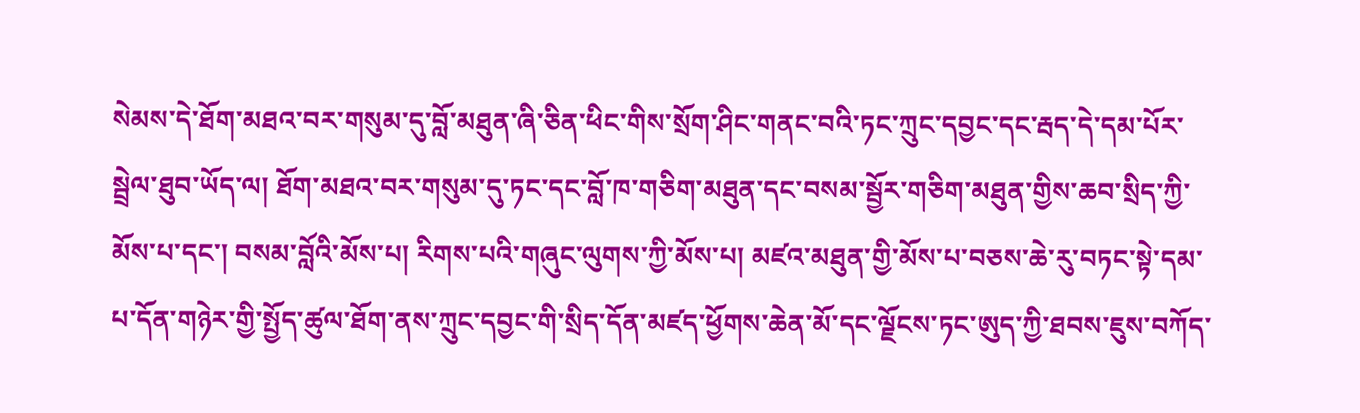སེམས་དེ་ཐོག་མཐའ་བར་གསུམ་དུ་བློ་མཐུན་ཞི་ཅིན་ཕིང་གིས་སྲོག་ཤིང་གནང་བའི་ཏང་ཀྲུང་དབྱང་དང་རྦད་དེ་དམ་པོར་སྦྲེལ་ཐུབ་ཡོད་ལ། ཐོག་མཐའ་བར་གསུམ་དུ་ཏང་དང་བློ་ཁ་གཅིག་མཐུན་དང་བསམ་སྦྱོར་གཅིག་མཐུན་གྱིས་ཆབ་སྲིད་ཀྱི་མོས་པ་དང་། བསམ་བློའི་མོས་པ། རིགས་པའི་གཞུང་ལུགས་ཀྱི་མོས་པ། མཛའ་མཐུན་གྱི་མོས་པ་བཅས་ཆེ་རུ་བཏང་སྟེ་དམ་པ་དོན་གཉེར་གྱི་སྤྱོད་ཚུལ་ཐོག་ནས་ཀྲུང་དབྱང་གི་སྲིད་དོན་མཛད་ཕྱོགས་ཆེན་མོ་དང་ལྗོངས་ཏང་ཨུད་ཀྱི་ཐབས་ཇུས་བཀོད་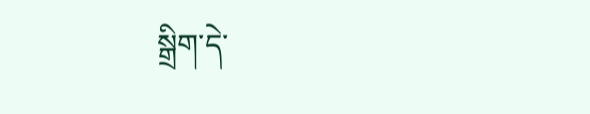སྒྲིག་དེ་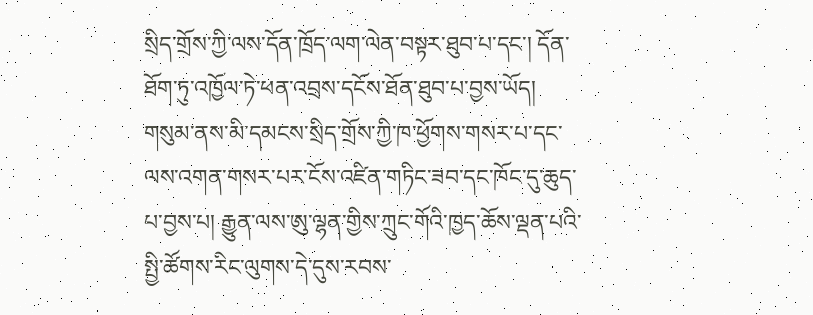སྲིད་གྲོས་ཀྱི་ལས་དོན་ཁྲོད་ལག་ལེན་བསྟར་ཐུབ་པ་དང་། དོན་ཐོག་ཏུ་འཁྱོལ་ཏེ་ཕན་འབྲས་དངོས་ཐོན་ཐུབ་པ་བྱས་ཡོད།
གསུམ་ནས་མི་དམངས་སྲིད་གྲོས་ཀྱི་ཁ་ཕྱོགས་གསར་པ་དང་ལས་འགན་གསར་པར་ངོས་འཛིན་གཏིང་ཟབ་དང་ཁོང་དུ་ཆུད་པ་བྱས་པ། རྒྱུན་ལས་ཨུ་ལྷན་གྱིས་ཀྲུང་གོའི་ཁྱད་ཆོས་ལྡན་པའི་སྤྱི་ཚོགས་རིང་ལུགས་དེ་དུས་རབས་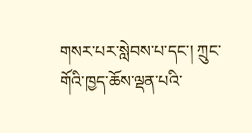གསར་པར་སླེབས་པ་དང་། ཀྲུང་གོའི་ཁྱད་ཆོས་ལྡན་པའི་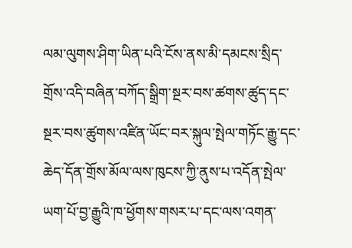ལམ་ལུགས་ཤིག་ཡིན་པའི་ངོས་ནས་མི་དམངས་སྲིད་གྲོས་འདི་བཞིན་བཀོད་སྒྲིག་སྔར་བས་ཚགས་ཚུད་དང་སྔར་བས་ཚུགས་འཛིན་ཡོང་བར་སྐུལ་སྤེལ་གཏོང་རྒྱུ་དང་ཆེད་དོན་གྲོས་མོལ་ལས་ཁུངས་ཀྱི་ནུས་པ་འདོན་སྤེལ་ཡག་པོ་བྱ་རྒྱུའི་ཁ་ཕྱོགས་གསར་པ་དང་ལས་འགན་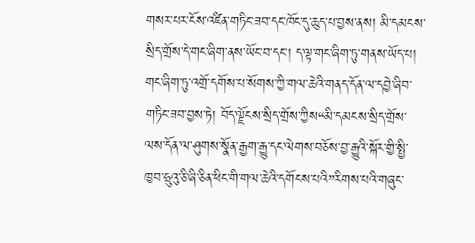གསར་པར་ངོས་འཛིན་གཏིང་ཟབ་དང་ཁོང་དུ་ཆུད་པ་བྱས་ནས། མི་དམངས་སྲིད་གྲོས་དེ་གང་ཞིག་ནས་ཡོང་བ་དང་། ད་ལྟ་གང་ཞིག་ཏུ་གནས་ཡོད་པ། གང་ཞིག་ཏུ་འགྲོ་དགོས་པ་སོགས་ཀྱི་གལ་ཆེའི་གནད་དོན་ལ་དབྱེ་ཞིབ་གཏིང་ཟབ་བྱས་ཏེ། བོད་ལྗོངས་སྲིད་གྲོས་ཀྱིས“མི་དམངས་སྲིད་གྲོས་ལས་དོན་ལ་ཤུགས་སྣོན་རྒྱག་རྒྱུ་དང་ལེགས་བཅོས་བྱ་རྒྱུའི་སྐོར་གྱི་སྤྱི་ཁྱབ་ཧྲུའུ་ཅི་ཞི་ཅིན་ཕིང་གི་གལ་ཆེའི་དགོངས་པའི”རིགས་པའི་གཞུང་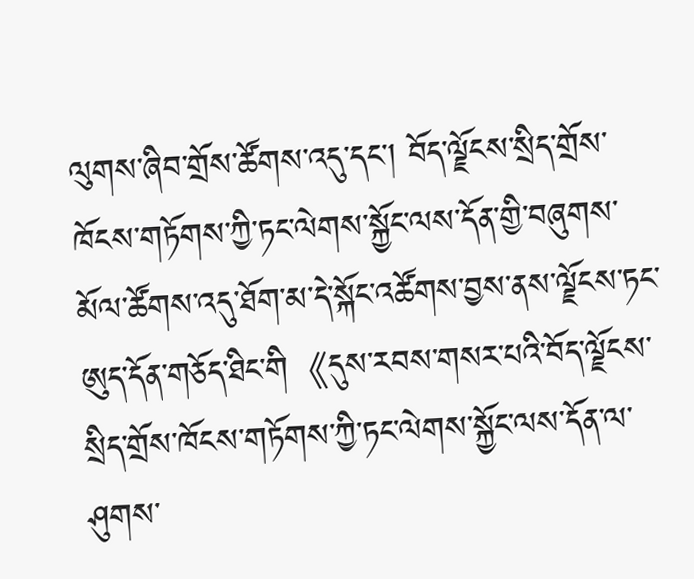ལུགས་ཞིབ་གྲོས་ཚོགས་འདུ་དང་། བོད་ལྗོངས་སྲིད་གྲོས་ཁོངས་གཏོགས་ཀྱི་ཏང་ལེགས་སྐྱོང་ལས་དོན་གྱི་བཞུགས་མོལ་ཚོགས་འདུ་ཐོག་མ་དེ་སྐོང་འཚོགས་བྱས་ནས་ལྗོངས་ཏང་ཨུད་དོན་གཅོད་ཐིང་གི《དུས་རབས་གསར་པའི་བོད་ལྗོངས་སྲིད་གྲོས་ཁོངས་གཏོགས་ཀྱི་ཏང་ལེགས་སྐྱོང་ལས་དོན་ལ་ཤུགས་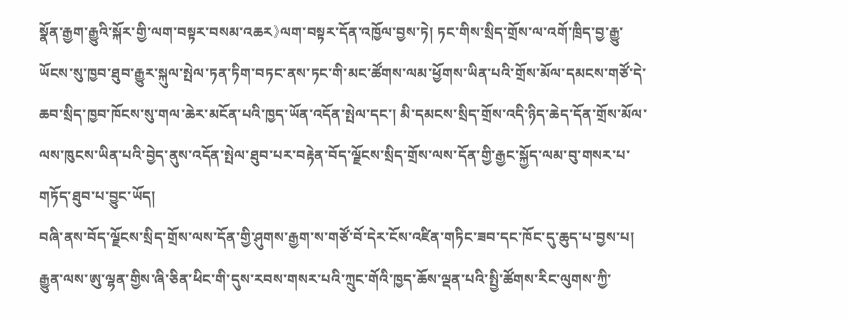སྣོན་རྒྱག་རྒྱུའི་སྐོར་གྱི་ལག་བསྟར་བསམ་འཆར》ལག་བསྟར་དོན་འཁྱོལ་བྱས་ཏེ། ཏང་གིས་སྲིད་གྲོས་ལ་འགོ་ཁྲིད་བྱ་རྒྱུ་ཡོངས་སུ་ཁྱབ་ཐུབ་རྒྱུར་སྐུལ་སྤེལ་ཏན་ཏིག་བཏང་ནས་ཏང་གི་མང་ཚོགས་ལམ་ཕྱོགས་ཡིན་པའི་གྲོས་མོལ་དམངས་གཙོ་དེ་ཆབ་སྲིད་ཁྱབ་ཁོངས་སུ་གལ་ཆེར་མངོན་པའི་ཁྱད་ཡོན་འདོན་སྤེལ་དང་། མི་དམངས་སྲིད་གྲོས་འདི་ཉིད་ཆེད་དོན་གྲོས་མོལ་ལས་ཁུངས་ཡིན་པའི་བྱེད་ནུས་འདོན་སྤེལ་ཐུབ་པར་བརྟེན་བོད་ལྗོངས་སྲིད་གྲོས་ལས་དོན་གྱི་རྒྱང་སྐྱོད་ལམ་བུ་གསར་པ་གཏོད་ཐུབ་པ་བྱུང་ཡོད།
བཞི་ནས་བོད་ལྗོངས་སྲིད་གྲོས་ལས་དོན་གྱི་ཤུགས་རྒྱག་ས་གཙོ་བོ་དེར་ངོས་འཛིན་གཏིང་ཟབ་དང་ཁོང་དུ་ཆུད་པ་བྱས་པ། རྒྱུན་ལས་ཨུ་ལྷན་གྱིས་ཞི་ཅིན་ཕིང་གི་དུས་རབས་གསར་པའི་ཀྲུང་གོའི་ཁྱད་ཆོས་ལྡན་པའི་སྤྱི་ཚོགས་རིང་ལུགས་ཀྱི་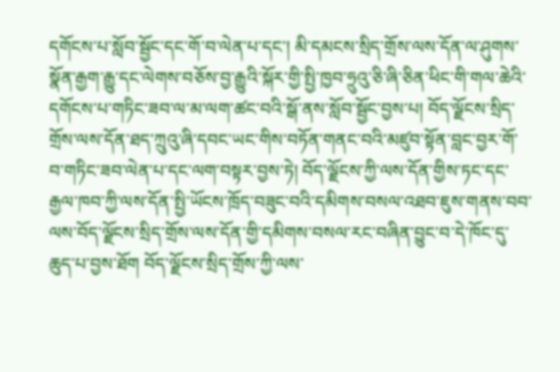དགོངས་པ་སློབ་སྦྱོང་དང་གོ་བ་ལེན་པ་དང་། མི་དམངས་སྲིད་གྲོས་ལས་དོན་ལ་ཤུགས་སྣོན་རྒྱག་རྒྱུ་དང་ལེགས་བཅོས་བྱ་རྒྱུའི་སྐོར་གྱི་སྤྱི་ཁྱབ་ཧྲུའུ་ཅི་ཞི་ཅིན་ཕིང་གི་གལ་ཆེའི་དགོངས་པ་གཏིང་ཟབ་ལ་མ་ལག་ཚང་བའི་སྒོ་ནས་སློབ་སྦྱོང་བྱས་པ། བོད་ལྗོངས་སྲིད་གྲོས་ལས་དོན་ཐད་ཀྲུའུ་ཞི་དབང་ཡང་གིས་བཏོན་གནང་བའི་མཛུབ་སྟོན་བླང་བྱར་གོ་བ་གཏིང་ཟབ་ལེན་པ་དང་ལག་བསྟར་བྱས་ཏེ། བོད་ལྗོངས་ཀྱི་ལས་དོན་གྱིས་ཏང་དང་རྒྱལ་ཁབ་ཀྱི་ལས་དོན་སྤྱི་ཡོངས་ཁྲོད་བཟུང་བའི་དམིགས་བསལ་འཐབ་ཇུས་གནས་བབ་ལས་བོད་ལྗོངས་སྲིད་གྲོས་ལས་དོན་གྱི་དམིགས་བསལ་རང་བཞིན་བྱུང་བ་དེ་ཁོང་དུ་ཆུད་པ་བྱས་ཐོག བོད་ལྗོངས་སྲིད་གྲོས་ཀྱི་ལས་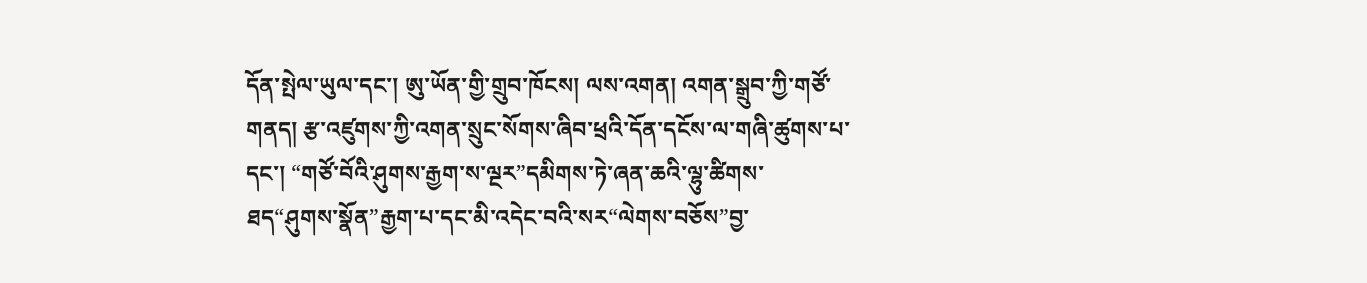དོན་སྤེལ་ཡུལ་དང་། ཨུ་ཡོན་གྱི་གྲུབ་ཁོངས། ལས་འགན། འགན་སྒྲུབ་ཀྱི་གཙོ་གནད། རྩ་འཛུགས་ཀྱི་འགན་སྲུང་སོགས་ཞིབ་ཕྲའི་དོན་དངོས་ལ་གཞི་ཚུགས་པ་དང་། “གཙོ་བོའི་ཤུགས་རྒྱག་ས་ལྔར”དམིགས་ཏེ་ཞན་ཆའི་ལྷུ་ཚིགས་ཐད“ཤུགས་སྣོན”རྒྱག་པ་དང་མི་འདེང་བའི་སར“ལེགས་བཅོས”བྱ་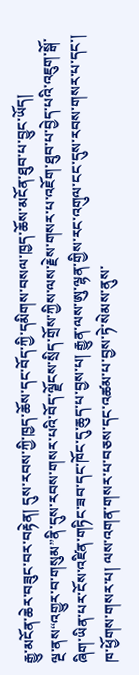རྒྱུ་མངོན་ཆེར་བཟུང་བར་བརྟེན། དུས་རབས་ཀྱི་ཁྱད་ཆོས་དང་བོད་ཀྱི་དམིགས་བསལ་ཁྱད་ཆོས་མངོན་ཐུབ་པ་བྱུང་ཡོད།
ལྔ་ནས“འགྱུར་བ་གསུམ”ནི་དུས་རབས་གསར་པའི་བོད་ལྗོངས་སྲིད་གྲོས་ཀྱིས་ལས་རྗེས་གསར་པ་འཇོག་ཐུབ་པ་བྱེད་པའི་འཇུག་སྒོ་ཞིག་ཡིན་པར་ངོས་འཛིན་གཏིང་ཟབ་དང་ཁོང་དུ་ཆུད་པ་བྱས་པ། རྒྱུན་ལས་ཨུ་ལྷན་གྱིས་རང་འགུལ་ངང་དུས་རབས་གསར་པ་དང་། ཁ་ཕྱོགས་གསར་པ། ལས་འགན་གསར་པ་བཅས་དང་འཚམ་པ་བྱས་ཏེ་སེམས་ནུས་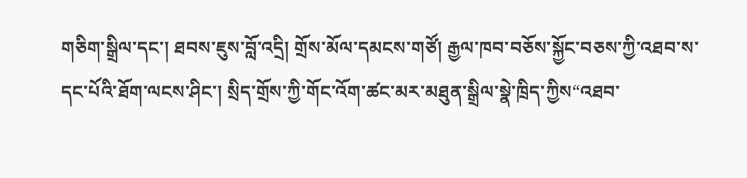གཅིག་སྒྲིལ་དང་། ཐབས་ཇུས་བློ་འདྲི། གྲོས་མོལ་དམངས་གཙོ། རྒྱལ་ཁབ་བཅོས་སྐྱོང་བཅས་ཀྱི་འཐབ་ས་དང་པོའི་ཐོག་ལངས་ཤིང་། སྲིད་གྲོས་ཀྱི་གོང་འོག་ཚང་མར་མཐུན་སྒྲིལ་སྣེ་ཁྲིད་ཀྱིས“འཐབ་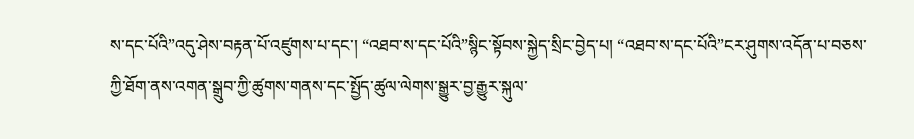ས་དང་པོའི”འདུ་ཤེས་བརྟན་པོ་འཛུགས་པ་དང་། “འཐབ་ས་དང་པོའི”སྙིང་སྟོབས་སྐྱེད་སྲིང་བྱེད་པ། “འཐབ་ས་དང་པོའི”ངར་ཤུགས་འདོན་པ་བཅས་ཀྱི་ཐོག་ནས་འགན་སྒྲུབ་ཀྱི་ཚུགས་གནས་དང་སྤྱོད་ཚུལ་ལེགས་སྒྱུར་བྱ་རྒྱུར་སྐུལ་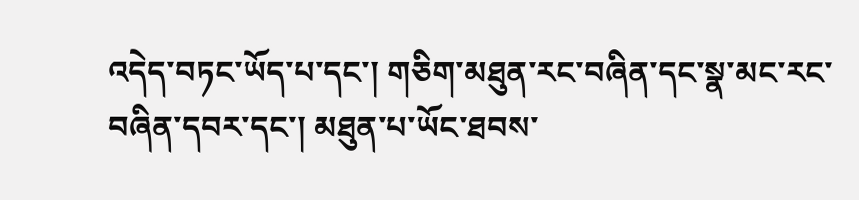འདེད་བཏང་ཡོད་པ་དང་། གཅིག་མཐུན་རང་བཞིན་དང་སྣ་མང་རང་བཞིན་དབར་དང་། མཐུན་པ་ཡོང་ཐབས་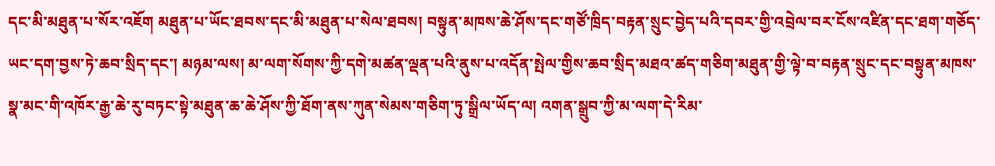དང་མི་མཐུན་པ་སོར་འཇོག མཐུན་པ་ཡོང་ཐབས་དང་མི་མཐུན་པ་སེལ་ཐབས། བསྟུན་མཁས་ཆེ་ཤོས་དང་གཙོ་ཁྲིད་བརྟན་སྲུང་བྱེད་པའི་དབར་གྱི་འབྲེལ་བར་ངོས་འཛིན་དང་ཐག་གཅོད་ཡང་དག་བྱས་ཏེ་ཆབ་སྲིད་དང་། མཉམ་ལས། མ་ལག་སོགས་ཀྱི་དགེ་མཚན་ལྡན་པའི་ནུས་པ་འདོན་སྤེལ་གྱིས་ཆབ་སྲིད་མཐའ་ཚད་གཅིག་མཐུན་གྱི་ལྟེ་བ་བརྟན་སྲུང་དང་བསྟུན་མཁས་སྣ་མང་གི་འཁོར་རྒྱ་ཆེ་རུ་བཏང་སྟེ་མཐུན་ཆ་ཆེ་ཤོས་ཀྱི་ཐོག་ནས་ཀུན་སེམས་གཅིག་ཏུ་སྒྲིལ་ཡོད་ལ། འགན་སྒྲུབ་ཀྱི་མ་ལག་དེ་རིམ་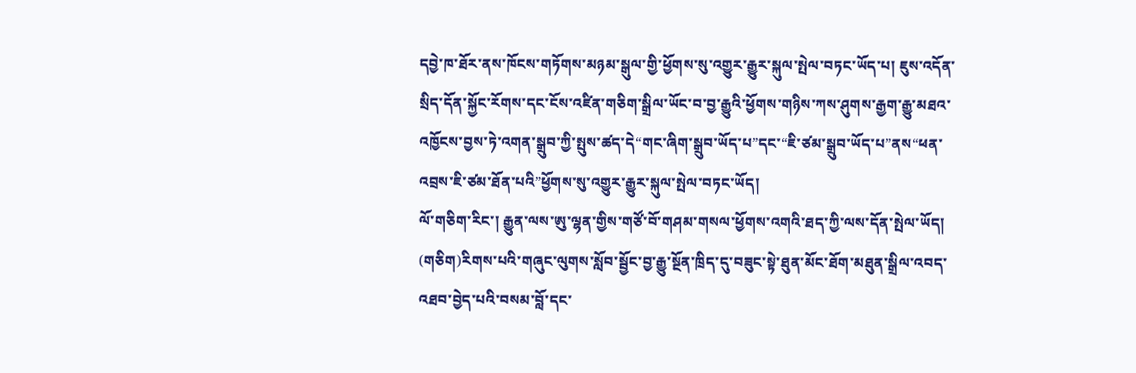དབྱེ་ཁ་ཐོར་ནས་ཁོངས་གཏོགས་མཉམ་སྒུལ་གྱི་ཕྱོགས་སུ་འགྱུར་རྒྱུར་སྐུལ་སྤེལ་བཏང་ཡོད་པ། ཇུས་འདོན་སྲིད་དོན་སྐྱོང་རོགས་དང་ངོས་འཛིན་གཅིག་སྒྲིལ་ཡོང་བ་བྱ་རྒྱུའི་ཕྱོགས་གཉིས་ཀས་ཤུགས་རྒྱག་རྒྱུ་མཐའ་འཁྱོངས་བྱས་ཏེ་འགན་སྒྲུབ་ཀྱི་སྤུས་ཚད་དེ“གང་ཞིག་སྒྲུབ་ཡོད་པ”དང་“ཇི་ཙམ་སྒྲུབ་ཡོད་པ”ནས“ཕན་འབྲས་ཇི་ཙམ་ཐོན་པའི”ཕྱོགས་སུ་འགྱུར་རྒྱུར་སྐུལ་སྤེལ་བཏང་ཡོད།
ལོ་གཅིག་རིང་། རྒྱུན་ལས་ཨུ་ལྷན་གྱིས་གཙོ་བོ་གཤམ་གསལ་ཕྱོགས་འགའི་ཐད་ཀྱི་ལས་དོན་སྤེལ་ཡོད།
(གཅིག)རིགས་པའི་གཞུང་ལུགས་སློབ་སྦྱོང་བྱ་རྒྱུ་སྔོན་ཁྲིད་དུ་བཟུང་སྟེ་ཐུན་མོང་ཐོག་མཐུན་སྒྲིལ་འབད་འཐབ་བྱེད་པའི་བསམ་བློ་དང་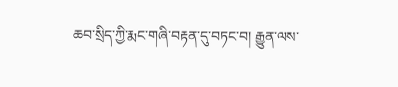ཆབ་སྲིད་ཀྱི་རྨང་གཞི་བརྟན་དུ་བཏང་བ། རྒྱུན་ལས་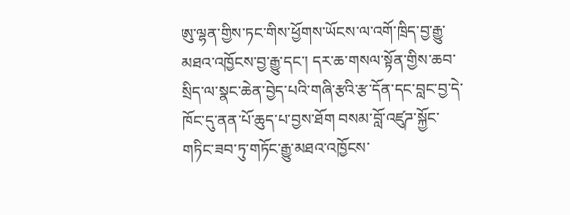ཨུ་ལྷན་གྱིས་ཏང་གིས་ཕྱོགས་ཡོངས་ལ་འགོ་ཁྲིད་བྱ་རྒྱུ་མཐའ་འཁྱོངས་བྱ་རྒྱུ་དང་། དར་ཆ་གསལ་སྟོན་གྱིས་ཆབ་སྲིད་ལ་སྣང་ཆེན་བྱེད་པའི་གཞི་རྩའི་རྩ་དོན་དང་བླང་བྱ་དེ་ཁོང་དུ་ནན་པོ་ཆུད་པ་བྱས་ཐོག བསམ་བློ་འཛུཌ་སྐྱོང་གཏིང་ཟབ་ཏུ་གཏོང་རྒྱུ་མཐའ་འཁྱོངས་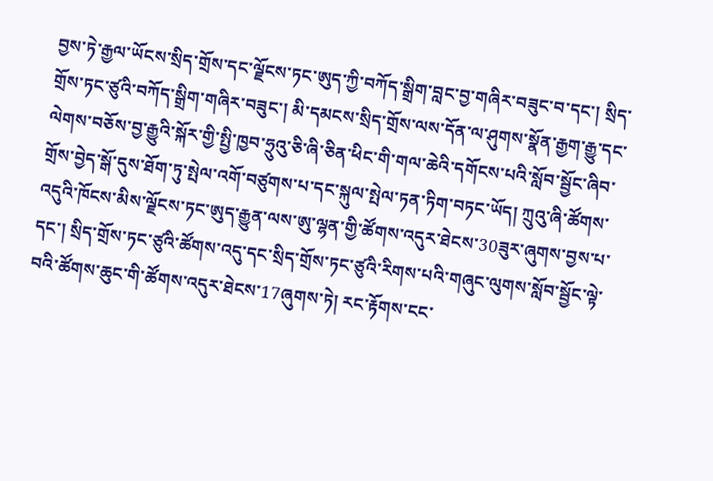བྱས་ཏེ་རྒྱལ་ཡོངས་སྲིད་གྲོས་དང་ལྗོངས་ཏང་ཨུད་ཀྱི་བཀོད་སྒྲིག་བླང་བྱ་གཞིར་བཟུང་བ་དང་། སྲིད་གྲོས་ཏང་ཙུའི་བཀོད་སྒྲིག་གཞིར་བཟུང་། མི་དམངས་སྲིད་གྲོས་ལས་དོན་ལ་ཤུགས་སྣོན་རྒྱག་རྒྱུ་དང་ལེགས་བཅོས་བྱ་རྒྱུའི་སྐོར་གྱི་སྤྱི་ཁྱབ་ཧྲུའུ་ཅི་ཞི་ཅིན་ཕིང་གི་གལ་ཆེའི་དགོངས་པའི་སློབ་སྦྱོང་ཞིབ་གྲོས་བྱེད་སྒོ་དུས་ཐོག་ཏུ་སྤེལ་འགོ་བཙུགས་པ་དང་སྐུལ་སྤེལ་ཏན་ཏིག་བཏང་ཡོད། ཀྲུའུ་ཞི་ཚོགས་འདུའི་ཁོངས་མིས་ལྗོངས་ཏང་ཨུད་རྒྱུན་ལས་ཨུ་ལྷན་གྱི་ཚོགས་འདུར་ཐེངས་30ཟུར་ཞུགས་བྱས་པ་དང་། སྲིད་གྲོས་ཏང་ཙུའི་ཚོགས་འདུ་དང་སྲིད་གྲོས་ཏང་ཙུའི་རིགས་པའི་གཞུང་ལུགས་སློབ་སྦྱོང་ལྟེ་བའི་ཚོགས་ཆུང་གི་ཚོགས་འདུར་ཐེངས་17ཞུགས་ཏེ། རང་རྟོགས་ངང་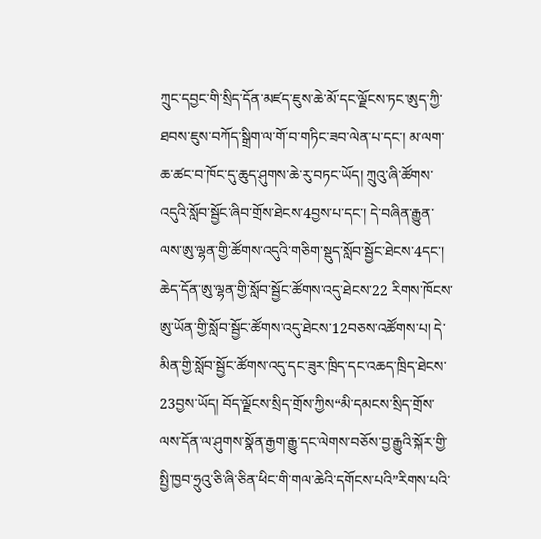ཀྲུང་དབྱང་གི་སྲིད་དོན་མཛད་ཇུས་ཆེ་མོ་དང་ལྗོངས་ཏང་ཨུད་ཀྱི་ཐབས་ཇུས་བཀོད་སྒྲིག་ལ་གོ་བ་གཏིང་ཟབ་ལེན་པ་དང་། མ་ལག་ཆ་ཚང་བ་ཁོང་དུ་ཆུད་ཤུགས་ཆེ་རུ་བཏང་ཡོད། ཀྲུའུ་ཞི་ཚོགས་འདུའི་སློབ་སྦྱོང་ཞིབ་གྲོས་ཐེངས་4བྱས་པ་དང་། དེ་བཞིན་རྒྱུན་ལས་ཨུ་ལྷན་གྱི་ཚོགས་འདུའི་གཅིག་སྡུད་སློབ་སྦྱོང་ཐེངས་4དང་། ཆེད་དོན་ཨུ་ལྷན་གྱི་སློབ་སྦྱོང་ཚོགས་འདུ་ཐེངས་22 རིགས་ཁོངས་ཨུ་ཡོན་གྱི་སློབ་སྦྱོང་ཚོགས་འདུ་ཐེངས་12བཅས་འཚོགས་པ། དེ་མིན་གྱི་སློབ་སྦྱོང་ཚོགས་འདུ་དང་ཟུར་ཁྲིད་དང་འཆད་ཁྲིད་ཐེངས་23བྱས་ཡོད། བོད་ལྗོངས་སྲིད་གྲོས་ཀྱིས“མི་དམངས་སྲིད་གྲོས་ལས་དོན་ལ་ཤུགས་སྣོན་རྒྱག་རྒྱུ་དང་ལེགས་བཅོས་བྱ་རྒྱུའི་སྐོར་གྱི་སྤྱི་ཁྱབ་ཧྲུའུ་ཅི་ཞི་ཅིན་ཕིང་གི་གལ་ཆེའི་དགོངས་པའི”རིགས་པའི་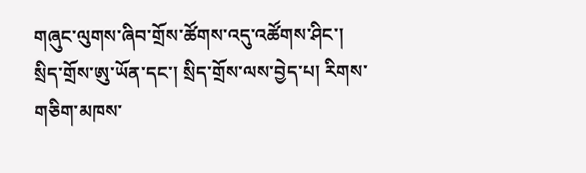གཞུང་ལུགས་ཞིབ་གྲོས་ཚོགས་འདུ་འཚོགས་ཤིང་། སྲིད་གྲོས་ཨུ་ཡོན་དང་། སྲིད་གྲོས་ལས་བྱེད་པ། རིགས་གཅིག་མཁས་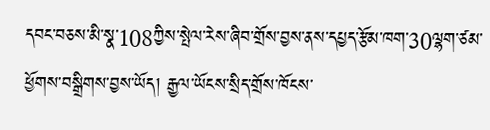དབང་བཅས་མི་སྣ་108ཀྱིས་སྤེལ་རེས་ཞིབ་གྲོས་བྱས་ནས་དཔྱད་རྩོམ་ཁག་30ལྷག་ཙམ་ཕྱོགས་བསྒྲིགས་བྱས་ཡོད། རྒྱལ་ཡོངས་སྲིད་གྲོས་ཁོངས་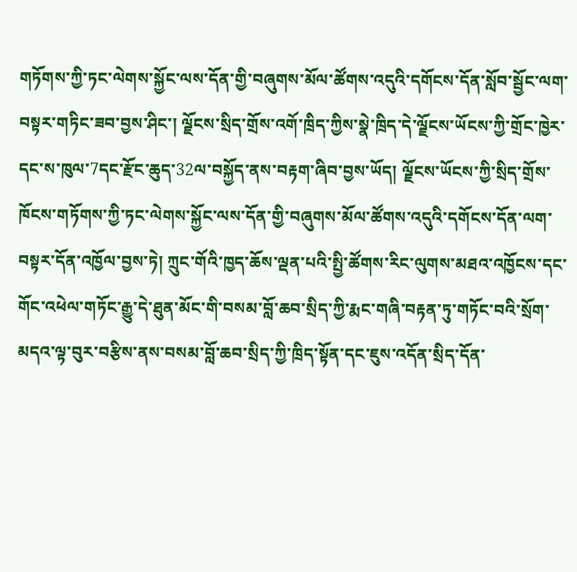གཏོགས་ཀྱི་ཏང་ལེགས་སྐྱོང་ལས་དོན་གྱི་བཞུགས་མོལ་ཚོགས་འདུའི་དགོངས་དོན་སློབ་སྦྱོང་ལག་བསྟར་གཏིང་ཟབ་བྱས་ཤིང་། ལྗོངས་སྲིད་གྲོས་འགོ་ཁྲིད་ཀྱིས་སྣེ་ཁྲིད་དེ་ལྗོངས་ཡོངས་ཀྱི་གྲོང་ཁྱེར་དང་ས་ཁུལ་7དང་རྫོང་ཆུད་32ལ་བསྐྱོད་ནས་བརྟག་ཞིབ་བྱས་ཡོད། ལྗོངས་ཡོངས་ཀྱི་སྲིད་གྲོས་ཁོངས་གཏོགས་ཀྱི་ཏང་ལེགས་སྐྱོང་ལས་དོན་གྱི་བཞུགས་མོལ་ཚོགས་འདུའི་དགོངས་དོན་ལག་བསྟར་དོན་འཁྱོལ་བྱས་ཏེ། ཀྲུང་གོའི་ཁྱད་ཆོས་ལྡན་པའི་སྤྱི་ཚོགས་རིང་ལུགས་མཐའ་འཁྱོངས་དང་གོང་འཕེལ་གཏོང་རྒྱུ་དེ་ཐུན་མོང་གི་བསམ་བློ་ཆབ་སྲིད་ཀྱི་རྨང་གཞི་བརྟན་ཏུ་གཏོང་བའི་སྲོག་མདའ་ལྟ་བུར་བརྩིས་ནས་བསམ་བློ་ཆབ་སྲིད་ཀྱི་ཁྲིད་སྟོན་དང་ཇུས་འདོན་སྲིད་དོན་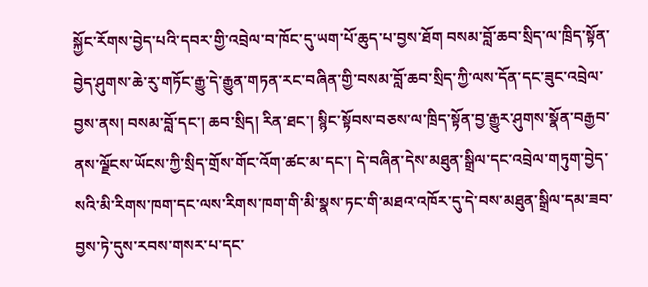སྐྱོང་རོགས་བྱེད་པའི་དབར་གྱི་འབྲེལ་བ་ཁོང་དུ་ཡག་པོ་ཆུད་པ་བྱས་ཐོག བསམ་བློ་ཆབ་སྲིད་ལ་ཁྲིད་སྟོན་བྱེད་ཤུགས་ཆེ་རུ་གཏོང་རྒྱུ་དེ་རྒྱུན་གཏན་རང་བཞིན་གྱི་བསམ་བློ་ཆབ་སྲིད་ཀྱི་ལས་དོན་དང་ཟུང་འབྲེལ་བྱས་ནས། བསམ་བློ་དང་། ཆབ་སྲིད། རིན་ཐང་། སྙིང་སྟོབས་བཅས་ལ་ཁྲིད་སྟོན་བྱ་རྒྱུར་ཤུགས་སྣོན་བརྒྱབ་ནས་ལྗོངས་ཡོངས་ཀྱི་སྲིད་གྲོས་གོང་འོག་ཚང་མ་དང་། དེ་བཞིན་དེས་མཐུན་སྒྲིལ་དང་འབྲེལ་གཏུག་བྱེད་སའི་མི་རིགས་ཁག་དང་ལས་རིགས་ཁག་གི་མི་སྣས་ཏང་གི་མཐའ་འཁོར་དུ་དེ་བས་མཐུན་སྒྲིལ་དམ་ཟབ་བྱས་ཏེ་དུས་རབས་གསར་པ་དང་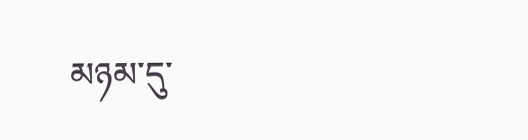མཉམ་དུ་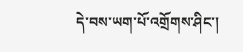དེ་བས་ཡག་པོ་འགྲོགས་ཤིང་།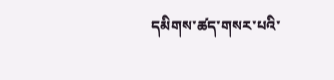དམིགས་ཚད་གསར་པའི་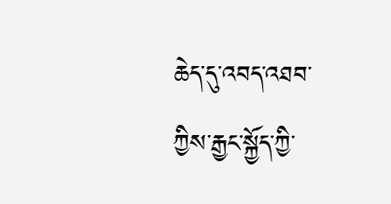ཆེད་དུ་འབད་འཐབ་ཀྱིས་རྒྱང་སྐྱོད་ཀྱི་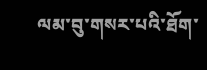ལམ་བུ་གསར་པའི་ཐོག་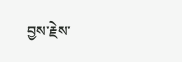བྱས་རྗེས་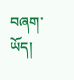བཞག་ཡོད།